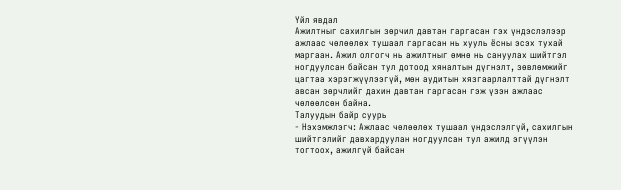Үйл явдал
Ажилтныг сахилгын зөрчил давтан гаргасан гэх үндэслэлээр ажлаас чөлөөлөх тушаал гаргасан нь хууль ёсны эсэх тухай маргаан. Ажил олгогч нь ажилтныг өмнө нь сануулах шийтгэл ногдуулсан байсан тул дотоод хяналтын дүгнэлт, зөвлөмжийг цагтаа хэрэгжүүлээгүй, мөн аудитын хязгаарлалттай дүгнэлт авсан зөрчлийг дахин давтан гаргасан гэж үзэн ажлаас чөлөөлсөн байна.
Талуудын байр суурь
- Нэхэмжлэгч: Ажлаас чөлөөлөх тушаал үндэслэлгүй, сахилгын шийтгэлийг давхардуулан ногдуулсан тул ажилд эгүүлэн тогтоох, ажилгүй байсан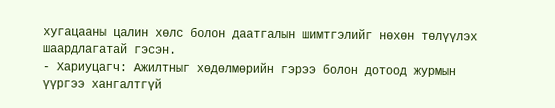хугацааны цалин хөлс болон даатгалын шимтгэлийг нөхөн төлүүлэх шаардлагатай гэсэн.
- Хариуцагч: Ажилтныг хөдөлмөрийн гэрээ болон дотоод журмын үүргээ хангалтгүй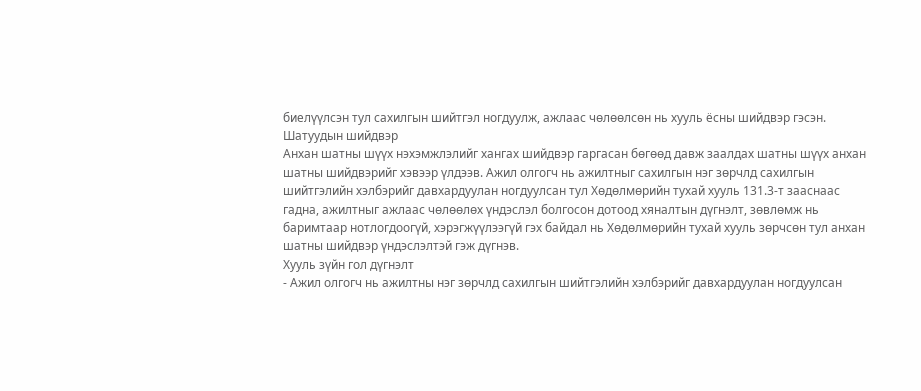биелүүлсэн тул сахилгын шийтгэл ногдуулж, ажлаас чөлөөлсөн нь хууль ёсны шийдвэр гэсэн.
Шатуудын шийдвэр
Анхан шатны шүүх нэхэмжлэлийг хангах шийдвэр гаргасан бөгөөд давж заалдах шатны шүүх анхан шатны шийдвэрийг хэвээр үлдээв. Ажил олгогч нь ажилтныг сахилгын нэг зөрчлд сахилгын шийтгэлийн хэлбэрийг давхардуулан ногдуулсан тул Хөдөлмөрийн тухай хууль 131.3-т зааснаас гадна, ажилтныг ажлаас чөлөөлөх үндэслэл болгосон дотоод хяналтын дүгнэлт, зөвлөмж нь баримтаар нотлогдоогүй, хэрэгжүүлээгүй гэх байдал нь Хөдөлмөрийн тухай хууль зөрчсөн тул анхан шатны шийдвэр үндэслэлтэй гэж дүгнэв.
Хууль зүйн гол дүгнэлт
- Ажил олгогч нь ажилтны нэг зөрчлд сахилгын шийтгэлийн хэлбэрийг давхардуулан ногдуулсан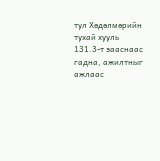тул Хөдөлмөрийн тухай хууль 131.3-т зааснаас гадна, ажилтныг ажлаас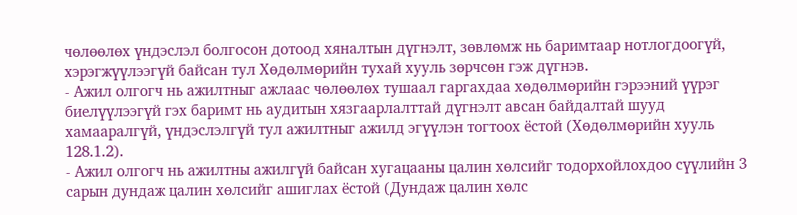чөлөөлөх үндэслэл болгосон дотоод хяналтын дүгнэлт, зөвлөмж нь баримтаар нотлогдоогүй, хэрэгжүүлээгүй байсан тул Хөдөлмөрийн тухай хууль зөрчсөн гэж дүгнэв.
- Ажил олгогч нь ажилтныг ажлаас чөлөөлөх тушаал гаргахдаа хөдөлмөрийн гэрээний үүрэг биелүүлээгүй гэх баримт нь аудитын хязгаарлалттай дүгнэлт авсан байдалтай шууд хамааралгүй, үндэслэлгүй тул ажилтныг ажилд эгүүлэн тогтоох ёстой (Хөдөлмөрийн хууль 128.1.2).
- Ажил олгогч нь ажилтны ажилгүй байсан хугацааны цалин хөлсийг тодорхойлохдоо сүүлийн 3 сарын дундаж цалин хөлсийг ашиглах ёстой (Дундаж цалин хөлс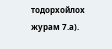тодорхойлох журам 7.а).